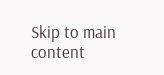Skip to main content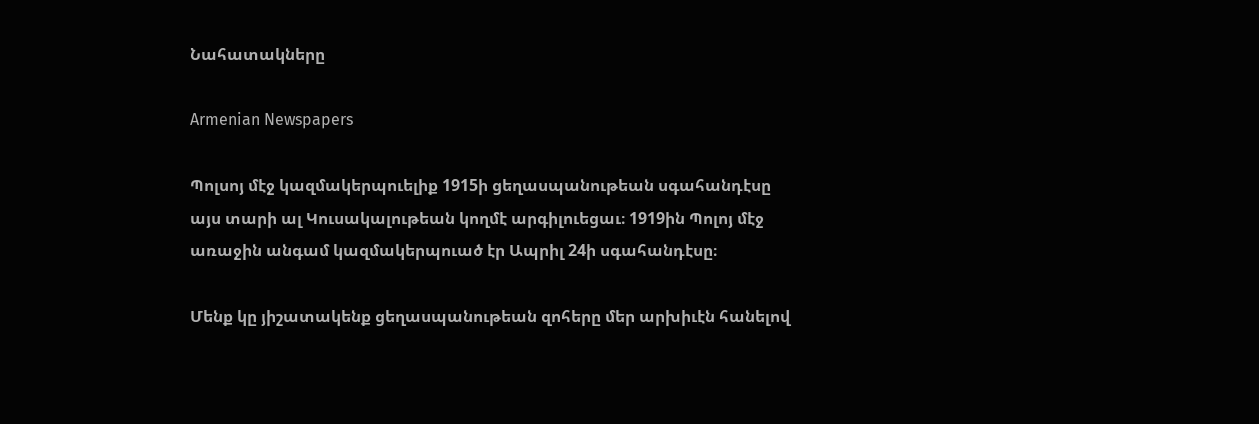Նահատակները

Armenian Newspapers

Պոլսոյ մէջ կազմակերպուելիք 1915ի ցեղասպանութեան սգահանդէսը այս տարի ալ Կուսակալութեան կողմէ արգիլուեցաւ։ 1919ին Պոլոյ մէջ առաջին անգամ կազմակերպուած էր Ապրիլ 24ի սգահանդէսը։

Մենք կը յիշատակենք ցեղասպանութեան զոհերը մեր արխիւէն հանելով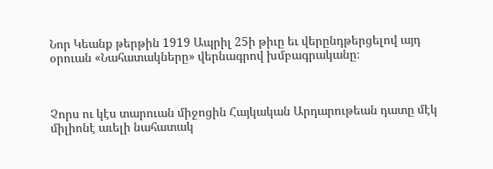Նոր Կեանք թերթին 1919 Ապրիլ 25ի թիւը եւ վերընդթերցելով այդ օրուան «Նահատակները» վերնագրով խմբագրականը։



Չորս ու կէս տարուան միջոցին Հայկական Արդարութեան դատը մէկ միլիոնէ աւելի նահատակ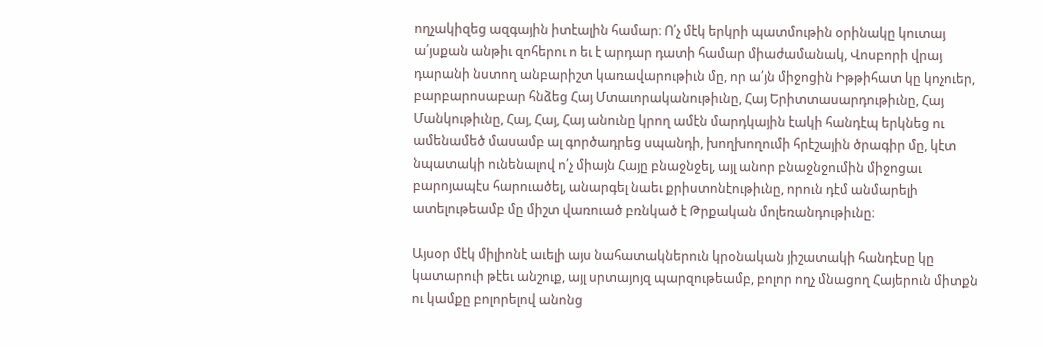ողչակիզեց ազգային իտէալին համար։ Ո՛չ մէկ երկրի պատմութին օրինակը կուտայ ա՛յսքան անթիւ զոհերու ո եւ է արդար դատի համար միաժամանակ, Վոսբորի վրայ դարանի նստող անբարիշտ կառավարութիւն մը, որ ա՛յն միջոցին Իթթիհատ կը կոչուեր, բարբարոսաբար հնձեց Հայ Մտաւորականութիւնը, Հայ Երիտտասարդութիւնը, Հայ Մանկութիւնը, Հայ, Հայ, Հայ անունը կրող ամէն մարդկային էակի հանդէպ երկնեց ու ամենամեծ մասամբ ալ գործադրեց սպանդի, խողխողումի հրէշային ծրագիր մը, կէտ նպատակի ունենալով ո՛չ միայն Հայը բնաջնջել, այլ անոր բնաջնջումին միջոցաւ բարոյապէս հարուածել, անարգել նաեւ քրիստոնէութիւնը, որուն դէմ անմարելի ատելութեամբ մը միշտ վառուած բռնկած է Թրքական մոլեռանդութիւնը։

Այսօր մէկ միլիոնէ աւելի այս նահատակներուն կրօնական յիշատակի հանդէսը կը կատարուի թէեւ անշուք, այլ սրտայոյզ պարզութեամբ, բոլոր ողչ մնացող Հայերուն միտքն ու կամքը բոլորելով անոնց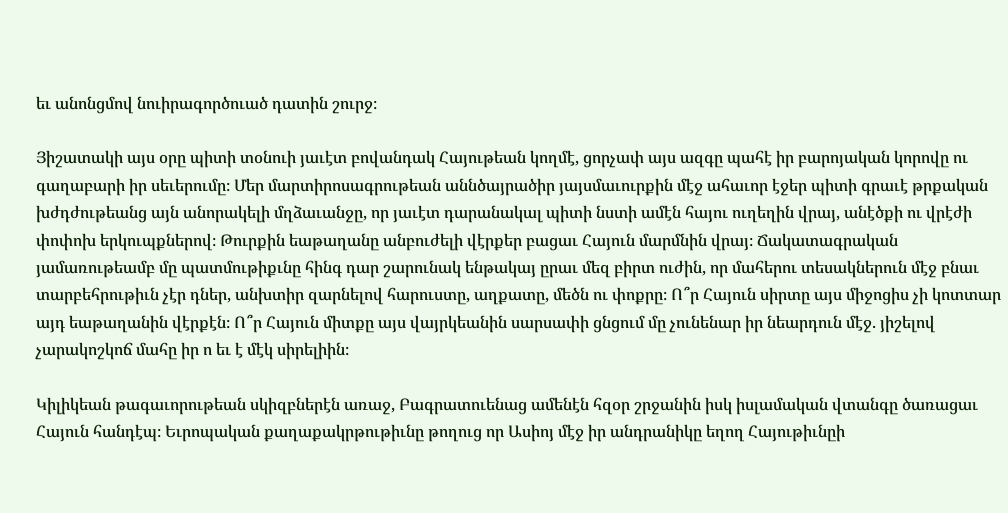եւ անոնցմով նուիրագործուած դատին շուրջ։

Յիշատակի այս օրը պիտի տօնուի յաւէտ բովանդակ Հայութեան կողմէ, ցորչափ այս ազգը պահէ իր բարոյական կորովը ու գաղաբարի իր սեւերումը։ Մեր մարտիրոսագրութեան աննծայրածիր յայսմաւուրքին մէջ ահաւոր էջեր պիտի գրաւէ թրքական խժդժութեանց այն անորակելի մղձաւանջը, որ յաւէտ դարանակալ պիտի նստի ամէն հայու ուղեղին վրայ, անէծքի ու վրէժի փոփոխ երկուպքներով։ Թուրքին եաթաղանը անբուժելի վէրքեր բացաւ Հայուն մարմնին վրայ։ Ճակատագրական յամառութեամբ մը պատմութիքւնը հինգ դար շարունակ ենթակայ ըրաւ մեզ բիրտ ուժին, որ մահերու տեսակներուն մէջ բնաւ տարբեհրութիւն չէր դներ, անխտիր զարնելով հարուստը, աղքատը, մեծն ու փոքրը։ Ո՞ր Հայուն սիրտը այս միջոցիս չի կոտտար այդ եաթաղանին վէրքէն։ Ո՞ր Հայուն միտքը այս վայրկեանին սարսափի ցնցում մը չունենար իր նեարդուն մէջ. յիշելով չարակոշկոճ մահը իր ո եւ է մէկ սիրելիին։

Կիլիկեան թագաւորութեան սկիզբներէն առաջ, Բագրատուենաց ամենէն հզօր շրջանին իսկ իսլամական վտանգը ծառացաւ Հայուն հանդէպ։ Եւրոպական քաղաքակրթութիւնը թողուց որ Ասիոյ մէջ իր անդրանիկը եղող Հայութիւնըի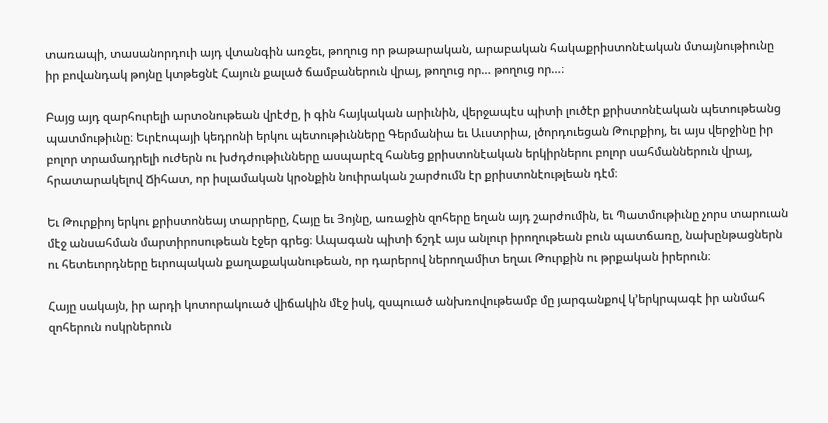տառապի, տասանորդուի այդ վտանգին առջեւ, թողուց որ թաթարական, արաբական հակաքրիստոնէական մտայնութիունը իր բովանդակ թոյնը կտթեցնէ Հայուն քալած ճամբաներուն վրայ, թողուց որ… թողուց որ…։

Բայց այդ զարհուրելի արտօնութեան վրէժը, ի գին հայկական արիւնին, վերջապէս պիտի լուծէր քրիստոնէական պետութեանց պատմութիւնը։ Եւրէոպայի կեդրոնի երկու պետութիւնները Գերմանիա եւ Աւստրիա, լծորդուեցան Թուրքիոյ, եւ այս վերջինը իր բոլոր տրամադրելի ուժերն ու խժդժութիւնները ասպարէզ հանեց քրիստոնէական երկիրներու բոլոր սահմաններուն վրայ, հրատարակելով Ճիհատ, որ իսլամական կրօնքին նուիրական շարժումն էր քրիստոնէութլեան դէմ։

Եւ Թուրքիոյ երկու քրիստոնեայ տարրերը, Հայը եւ Յոյնը, առաջին զոհերը եղան այդ շարժումին, եւ Պատմութիւնը չորս տարուան մէջ անսահման մարտիրոսութեան էջեր գրեց։ Ապագան պիտի ճշդէ այս անլուր իրողութեան բուն պատճառը, նախընթացներն ու հետեւորդները եւրոպական քաղաքականութեան, որ դարերով ներողամիտ եղաւ Թուրքին ու թրքական իրերուն։

Հայը սակայն, իր արդի կոտորակուած վիճակին մէջ իսկ, զսպուած անխռովութեամբ մը յարգանքով կ՚երկրպագէ իր անմահ զոհերուն ոսկրներուն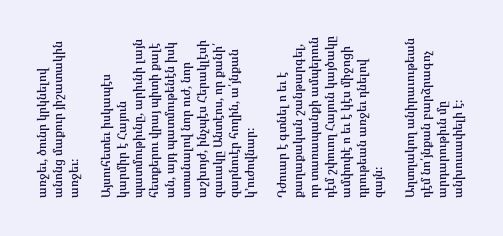առջեւ, ծունր կրկնելով անոնց մաքուր յիշատակին առջեւ։

Այսուհետեւ իսկապէս կարմիր է Հայուն պատմութիւնը, արիւնի լայն հետքերու վրայ պիտի քալէ ան, այդ պատմութենէն իսկ ստանալով նոր ուժ, նոր աշխոյժ, ինչպէս Հերակլէսի զաւակը Անտէոս, որ քանի՛ զարնուէր հողին, ա՛յնքան կ՚ուժովնար։

Դժուար է գտնել ո եւ է քաղաքական շանթարգել, որ տառապանքի ամպերուն դէմ շփուող Հայուն կայծակը ամփոփէ ո եւ է կէս միջոցի դրութեան առջեւ դնելով զայն։

Աղտղակող անիրաւութեան դէմ նո՛յնքան բարձրագոչ արդարութիւն մը անխուսափելի է։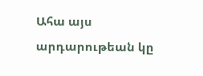Ահա այս արդարութեան կը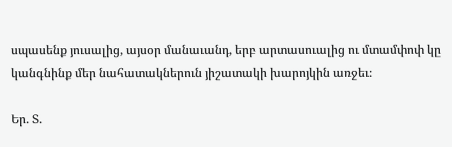սպասենք յուսալից, այսօր մանաւանդ, երբ արտասուալից ու մտամփոփ կը կանգնինք մեր նահատակներուն յիշատակի խարոյկին առջեւ։

Եր. Տ.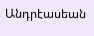Անդրէասեան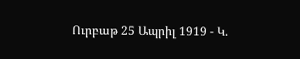Ուրբաթ 25 Ապրիլ 1919 - Կ.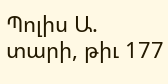Պոլիս Ա. տարի, թիւ 177